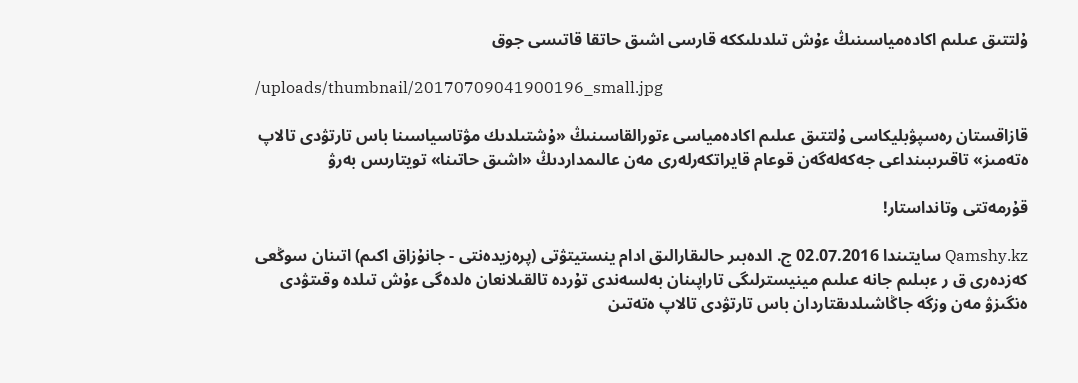ۇلتتىق عىلىم اكادەمياسىنىڭ ءۇش تىلدىلىككە قارسى اشىق حاتقا قاتىسى جوق

/uploads/thumbnail/20170709041900196_small.jpg

قازاقستان رەسپۋبليكاسى ۇلتتىق عىلىم اكادەمياسى ءتورالقاسىنىڭ «ۇشتىلدىك مۋتاسياسىنا باس تارتۋدى تالاپ ەتەمىز» تاقىرىبىنداعى جەكەلەگەن قوعام قايراتكەرلەرى مەن عالىمداردىڭ «اشىق حاتىنا» تويتارىس بەرۋ

قۇرمەتتى وتانداستار!

Qamshy.kz سايتىندا 02.07.2016 ج. الدەبىر حالىقارالىق ادام ينستيتۋتى (پرەزيدەنتى - جانۇزاق اكىم) اتىنان سوڭعى كەزدەرى ق ر ءبىلىم جانە عىلىم مينيسترلىگى تاراپىنان بەلسەندى تۇردە تالقىلانعان ەلدەگى ءۇش تىلدە وقىتۋدى ەنگىزۋ مەن وزگە جاڭاشىلدىقتاردان باس تارتۋدى تالاپ ەتەتىن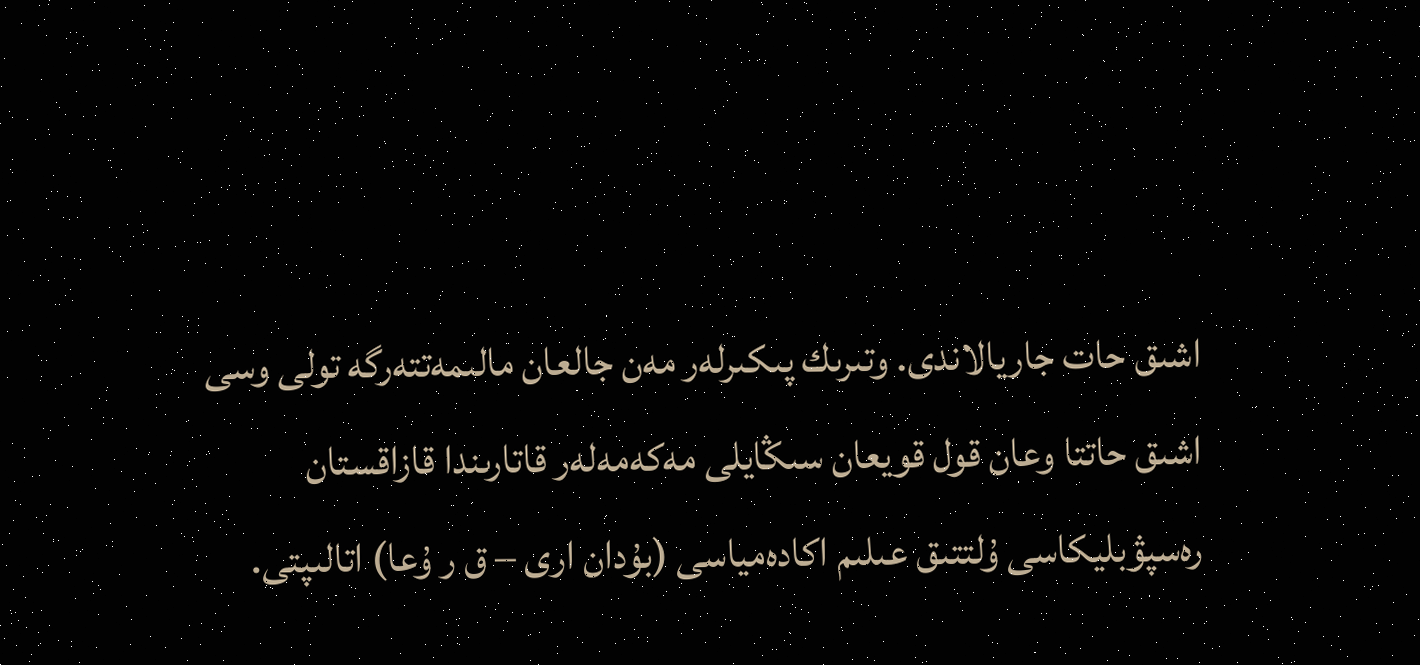اشىق حات جاريالاندى. وتىرىك پىكىرلەر مەن جالعان مالىمەتتەرگە تولى وسى اشىق حاتتا وعان قول قويعان سىڭايلى مەكەمەلەر قاتارىندا قازاقستان رەسپۋبليكاسى ۇلتتىق عىلىم اكادەمياسى (بۇدان ارى – ق ر ۇعا) اتالىپتى.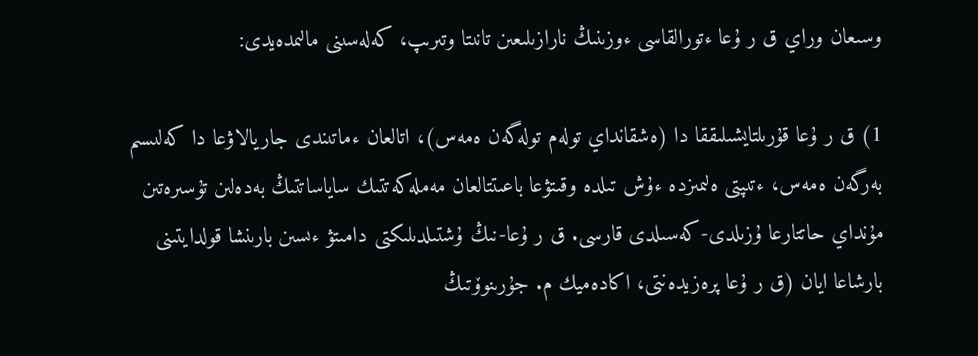وسىعان وراي ق ر ۇعا ءتورالقاسى ءوزىنىڭ نارازىلىعىن تانىتا وتىرىپ، كەلەسىنى مالىمدەيدى:

1) ق ر ۇعا قۇرىلتايشىلىققا دا (ەشقانداي تولەم تولەگەن ەمەس)، اتالعان ءماتىندى جاريالاۋعا دا كەلىسىم بەرگەن ەمەس، ءتىپتى ەلىمىزدە ءۇش تىلدە وقىتۋعا باعىتتالعان مەملەكەتتىك ساياساتتىڭ بەدەلىن تۇسىرەتىن مۇنداي حاتتارعا ۇزىلدى-كەسىلدى قارسى. ق ر ۇعا-نىڭ ۇشتىلدىلىكتى دامىتۋ ءىسىن بارىنشا قولدايتىنى بارشاعا ايان (ق ر ۇعا پرەزيدەنتى، اكادەميك م. جۇرىنوۆتىڭ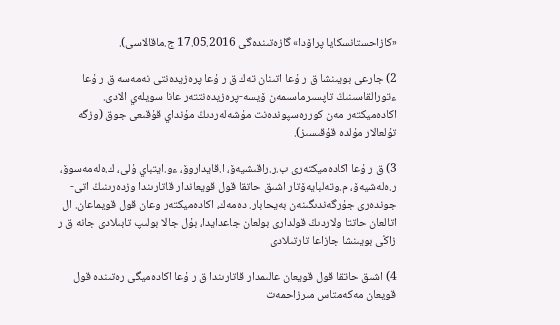«كازاحستانسكايا پراۆدا» گازەتىندەگى 17.05.2016 ج.ماقالاسى).

2) جارعى بويىنشا ق ر ۇعا اتىنان تەك ق ر ۇعا پرەزيدەنتى نەمەسە ق ر ۇعا ءتورالقاسىنىڭ تاپسىرماسىمەن ۆيسە-پرەزيدەنتتەر عانا سويلەي الادى. اكادەميكتەر مەن كوررەسپوندەنت مۇشەلەردىڭ مۇنداي قۇقىعى جوق (وزگە تۇلعالار مۇلدە قۇقىسىز).

3) ق ر ۇعا اكادەميكتەرى ب.ر.راقىشيەۆ، ا.قايداروۆ، ءو.ايتباي ۇلى، ك.ەلەمەسوۆ، ر.ەلەشيەۆ، م.وتەلبايەۆتار اشىق حاتقا قول قويعاندار قاتارىندا وزدەرىنىڭ اتى-جوندەرى جۇرگەندىگىنەن بەيحابار. دەمەك، اكادەميكتەر وعان قول قويماعان. ال اتالعان حاتتا ولاردىڭ قولدارى بولعان جاعدايدا، بۇل جالا بولىپ تابىلادى جانە ق ر زاڭى بويىنشا جازاعا تارتىلادى

4) اشىق حاتقا قول قويعان عالىمدار قاتارىندا ق ر ۇعا اكادەميگى رەتىندە قول قويعان مەكەمتاس مىرزاحمەت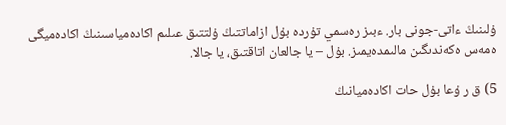ۇلىنىڭ ءاتى-جونى بار. ءبىز رەسمي تۇردە بۇل ازاماتتىڭ ۇلتتىق عىلىم اكادەمياسىنىڭ اكادەميگى ەمەس ەكەندىگىن مالىمدەيمىز. بۇل – يا جالعان اتاقتىق، يا جالا.

5) ق ر ۇعا بۇل حات اكادەميانىڭ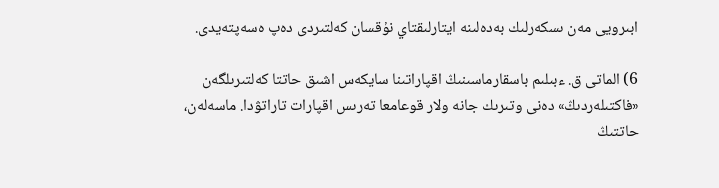ابىرويى مەن ىسكەرلىك بەدەلىنە ايتارلىقتاي نۇقسان كەلتىردى دەپ ەسەپتەيدى.

6) الماتى ق. ءبىلىم باسقارماسىنىڭ اقپاراتىنا سايكەس اشىق حاتتا كەلتىرىلگەن «فاكتىلەردىڭ» دەنى وتىرىك جانە ولار قوعامعا تەرىس اقپارات تاراتۋدا. ماسەلەن، حاتتىڭ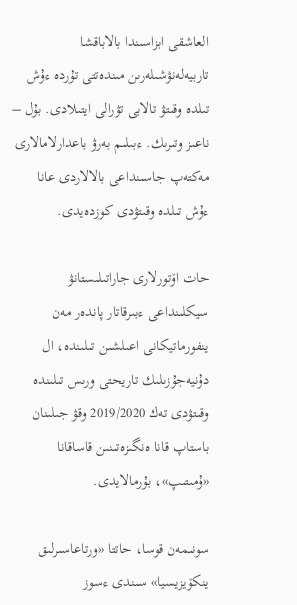العاشقى ابزاسىندا بالاباقشا تاربيەلەنۋشىلەرىن مىندەتتى تۇردە ءۇش تىلدە وقىتۋ تالابى تۋرالى ايتىلادى. بۇل – ناعىز وتىرىك. ءبىلىم بەرۋ باعدارلامالارى مەكتەپ جاسىنداعى بالالاردى عانا ءۇش تىلدە وقىتۋدى كوزدەيدى.

حات اۆتورلارى جاراتىلىستانۋ سيكلىنداعى ءبىرقاتار پاندەر مەن ينفورماتيكانى اعىلشىن تىلىندە، ال دۇنيەجۇزىلىك تاريحتى ورىس تىلىندە وقىتۋدى تەك 2019/2020 وقۋ جىلىنان باستاپ قانا ەنگىزەتىنىن قاساقانا «ۇمىتىپ»، بۇرمالايدى.

سونىمەن قوسا، حاتتا «ورتاعاسىرلىق ينكۆيزيسيا» سىندى ءسوز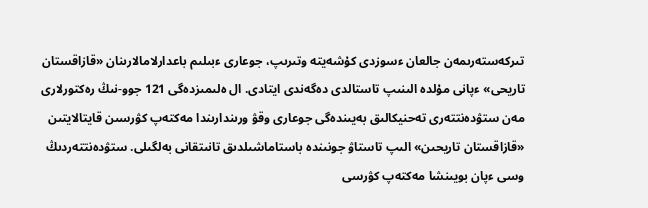تىركەستەرىمەن جالعان ءسوزدى كۇشەيتە وتىرىپ، جوعارى ءبىلىم باعدارلامالارىنان «قازاقستان تاريحى» ءپانى مۇلدە الىنىپ تاستالدى دەگەندى ايتادى. ال ەلىمىزدەگى 121 جوو-نىڭ رەكتورلارى مەن ستۋدەنتتەرى تەحنيكالىق بەيىندەگى جوعارى وقۋ ورىندارىندا مەكتەپ كۋرسىن قايتالايتىن «قازاقستان تاريحىن» الىپ تاستاۋ جونىندە باستاماشىلدىق تانىتقانى بەلگىلى. ستۋدەنتتەردىڭ وسى ءپان بويىنشا مەكتەپ كۋرسى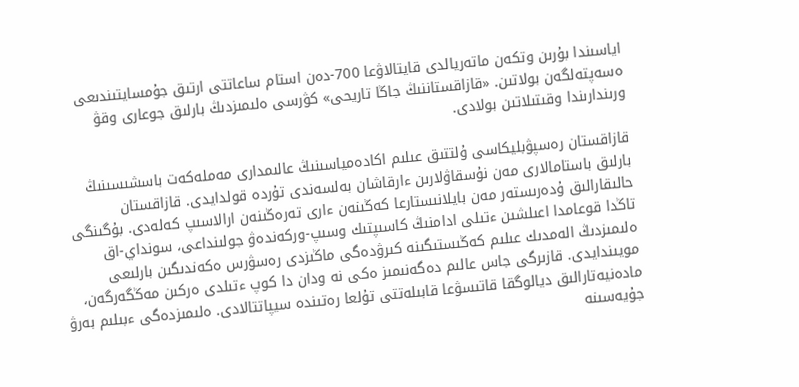اياسىندا بۇرىن وتكەن ماتەريالدى قايتالاۋعا 700-دەن استام ساعاتتى ارتىق جۇمسايتىندىعى ەسەپتەلگەن بولاتىن. «قازاقستاننىڭ جاڭا تاريحى» كۋرسى ەلىمىزدىڭ بارلىق جوعارى وقۋ ورىندارىندا وقىتىلاتىن بولادى.

قازاقستان رەسپۋبليكاسى ۇلتتىق عىلىم اكادەمياسىنىڭ عالىمدارى مەملەكەت باسشىسىنىڭ بارلىق باستامالارى مەن نۇسقاۋلارىن ءارقاشان بەلسەندى تۇردە قولدايدى. قازاقستان حالىقارالىق ۇدەرىستەر مەن بايلانىستارعا كەڭىنەن ءارى تەرەڭىنەن ارالاسىپ كەلەدى. بۇگىنگى تاڭدا قوعامدا اعىلشىن ءتىلى ادامنىڭ كاسىپتىك وسىپ-وركەندەۋ جولىنداعى، سونداي-اق ەلىمىزدىڭ الەمدىك عىلىم كەڭىستىگىنە كىرۋدەگى ماڭىزدى رەسۋرس ەكەندىگىن بارلىعى مويىندايدى. قازىرگى جاس عالىم دەگەنىمىز ەكى نە ودان دا كوپ ءتىلدى ەركىن مەڭگەرگەن، مادەنيەتارالىق ديالوگقا قاتىسۋعا قابىلەتتى تۇلعا رەتىندە سيپاتتالادى. ەلىمىزدەگى ءبىلىم بەرۋ جۇيەسىنە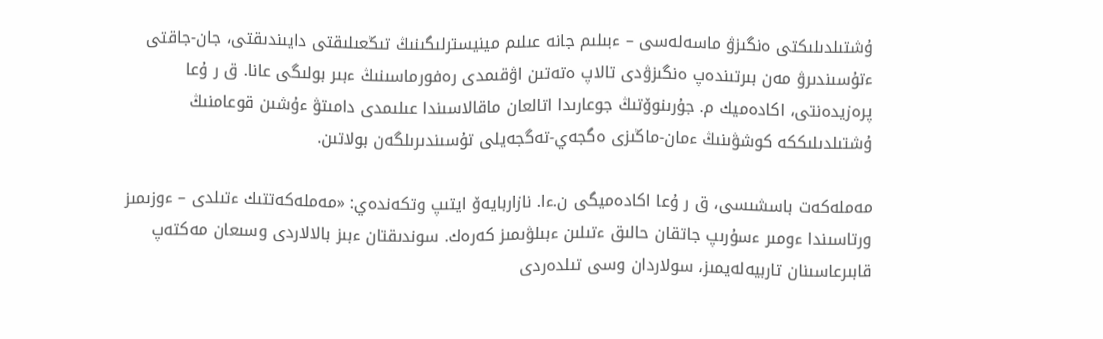ۇشتىلدىلىكتى ەنگىزۋ ماسەلەسى – ءبىلىم جانە عىلىم مينيسترلىگىنىڭ تىڭعىلىقتى دايىندىقتى، جان-جاقتى ءتۇسىندىرۋ مەن بىرتىندەپ ەنگىزۋدى تالاپ ەتەتىن اۋقىمدى رەفورماسىنىڭ ءبىر بولىگى عانا. ق ر ۇعا پرەزيدەنتى، اكادەميك م. جۇرىنوۆتىڭ جوعارىدا اتالعان ماقالاسىندا عىلىمدى دامىتۋ ءۇشىن قوعامنىڭ ۇشتىلدىلىككە كوشۋىنىڭ ءمان-ماڭىزى ەگجەي-تەگجەيلى تۇسىندىرىلگەن بولاتىن.

مەملەكەت باسشىسى، ق ر ۇعا اكادەميگى ن.ءا. نازاربايەۆ ايتىپ وتكەندەي: «مەملەكەتتىك ءتىلدى – ءوزىمىز ورتاسىندا ءومىر ءسۇرىپ جاتقان حالىق ءتىلىن ءبىلۋىمىز كەرەك. سوندىقتان ءبىز بالالاردى وسىعان مەكتەپ قابىرعاسىنان تاربيەلەيمىز، سولاردان وسى تىلدەردى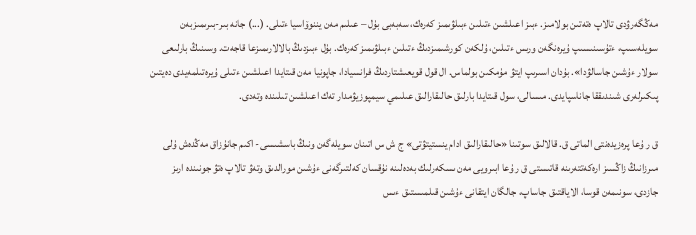مەڭگەرۋدى تالاپ ەتەتىن بولامىز. ءبىز اعىلشىن ءتىلىن ءبىلۋىمىز كەرەك، سەبەبى بۇل – عىلىم مەن يننوۆاسيا ءتىلى. (...) جانە بىر-بىرىمىزبەن سويلەسىپ، ءتۇسىنىسىپ ۇيرەنگەن ورىس ءتىلىن، ۇلكەن كورشىمىزدىڭ ءتىلىن ءبىلۋىمىز كەرەك. بۇل ءبىزدىڭ بالالارىمىزعا قاجەت. وسىنىڭ بارلىعى سولار ءۇشىن جاسالۋدا». بۇدان اسىرىپ ايتۋ مۇمكىن بولماس. ال قول قويعىشتاردىڭ فرانسيادا، جاپونيا مەن قىتايدا اعىلشىن ءتىلى ۇيرەتىلمەيدى دەيتىن پىكىرلەرى شىندىققا جاناسپايدى. مىسالى، سول قىتايدا بارلىق حالىقارالىق عىلىمي سيمپوزيۋمدار تەك اعىلشىن تىلىندە وتەدى.

ق ر ۇعا پرەزيدەنتى الماتى ق. قالالىق سوتىنا «حالىقارالىق ادام ينستيتۋتى» ج ش س اتىنان سويلەگەن ونىڭ باسشىسى- اكىم جانۇزاق مەڭدەش ۇلى مىرزانىڭ زاڭسىز ارەكەتتەرىنە قاتىستى ق ر ۇعا ابىرويى مەن ىسكەرلىك بەدەلىنە نۇقسان كەلتىرگەنى ءۇشىن مورالدىق وتەۋ تالاپ ەتۋ جونىندە ارىز جازدى، سونىمەن قوسا، الاياقتىق جاساپ، جالگان ايتقانى ءۇشىن قىلمىستىق ءىس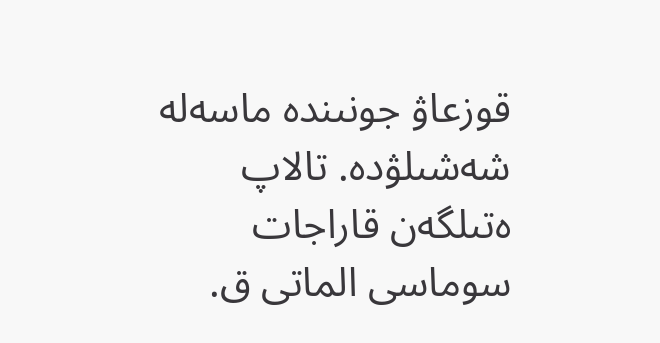قوزعاۋ جونىندە ماسەلە شەشىلۋدە. تالاپ ەتىلگەن قاراجات سوماسى الماتى ق.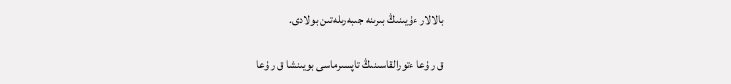بالالار ءۇيىنىڭ بىرىنە جىبەرىلەتىن بولادى.

ق ر ۇعا ءتورالقاسىنىڭ تاپسىرماسى بويىنشا ق ر ۇعا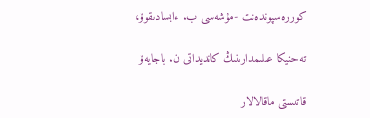كوررەسپوندەنت -مۇشەسى ب. ءابسادىقوۆ،

تەحنيكا عىلىمدارىنىڭ كانديداتى ن. باجايەۆ

قاتىستى ماقالالار